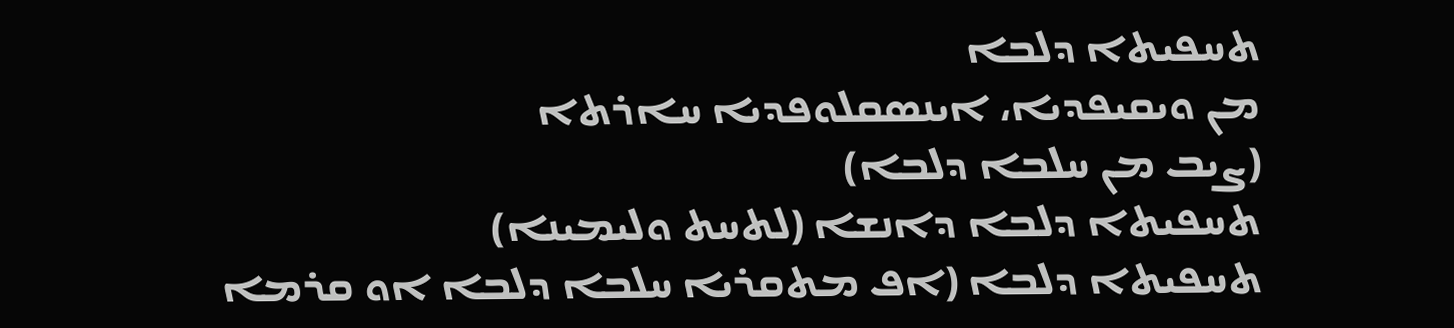ܬܚܦܝܬܐ ܕܠܒܐ
ܡܢ ܘܝܩܝܦܕܝܐ، ܐܝܢܣܩܠܘܦܕܝܐ ܚܐܪܬܐ
(ܨܝܒ ܡܢ ܚܠܒܐ ܕܠܒܐ)
ܬܚܦܝܬܐ ܕܠܒܐ ܕܐܢܫܐ (ܠܬܚܬ ܘܠܝܡܝܢܐ)
ܬܚܦܝܬܐ ܕܠܒܐ (ܐܦ ܡܬܩܪܝܐ ܚܠܒܐ ܕܠܒܐ ܐܘ ܩܪܡܐ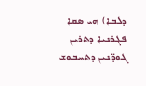ܕܠܒܐ) ܗܝ ܣܩܐ ܦܓܪܢܝܐ ܕܬܪܝܢ ܓܘܕ̈ܢܝܢ ܕܬܚܒܘܫ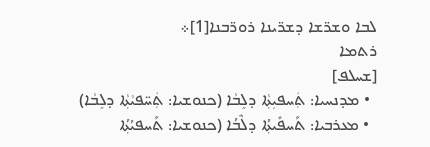ܠܒܐ ܘܫܪ̈ܫܐ ܕܫܪ̈ܝܢܐ ܪܘܪ̈ܒܢܐ[1]܀
ܪܬܡܐ
[ܫܚܠܦ]
  • ܡܕܢܚܝܐ: ܬܲܚܦܝܼܬ݂ܵܐ ܕܠܸܒܵܐ (ܟܢܘܫܝܐ: ܬܲܚ̈ܦܝܵܬ݂ܵܐ ܕܠܸܒܵܐ)
  • ܡܥܪܒܝܐ: ܬܰܚܦܺܝܬ݂ܳܐ ܕܠܶܒܳܐ (ܟܢܘܫܝܐ: ܬܰܚܦܝܳܬ݂ܳܐ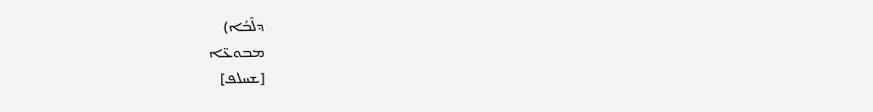ܕܠܶܒܳܐ)
ܡܒܘܥ̈ܐ
[ܫܚܠܦ]